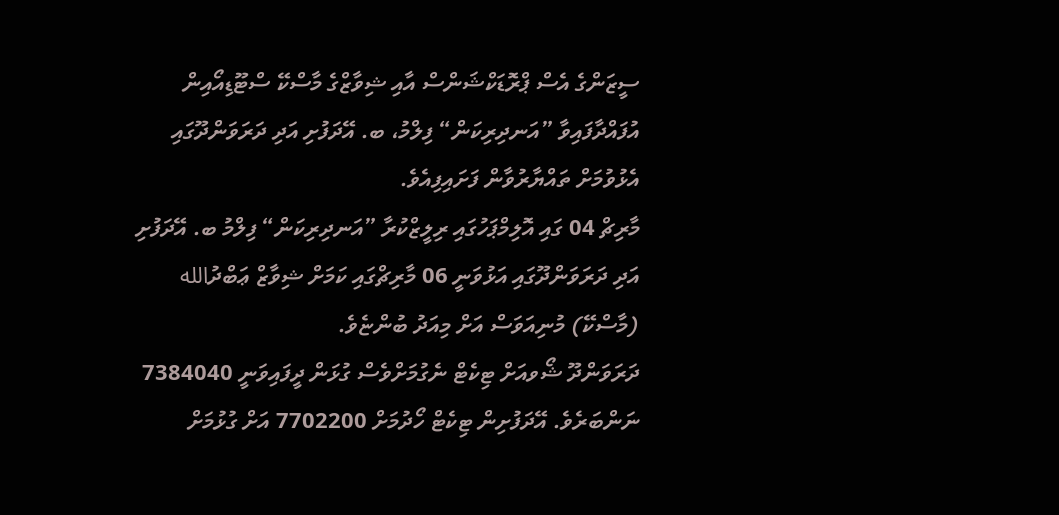ސީޒަންގެ އެސް ޕްރޮޑަކްޝަންސް އާއި ޝިވާޒްގެ މާސްކޭ ސްޓޫޑިއޯއިން އުފައްދާފައިވާ ”އަނދިރިކަން“ ފިލްމު، ބ. އޭދަފުށި އަދި ދަރަވަންދޫގައި އެޅުވުމަށް ތައްޔާރުވާން ފަށައިފިއެވެ.
މާރިޗް 04 ގައި އޮލިމްޕަހުގައި ރިލީޒްކުރާ ”އަނދިރިކަން“ ފިލްމު ބ. އޭދަފުށި އަދި ދަރަވަންދޫގައި އަޅުވަނީ 06 މާރިޗްގައި ކަމަށް ޝިވާޒް ޢަބްދުالله (މާސްކޭ) މުނިއަވަސް އަށް މިއަދު ބުންޏެވެ.
ދަރަވަންދޫ ޝޯވއަށް ޓިކެޓް ނެގުމަށްވެސް ގުޅަން ދީފައިވަނީ 7384040 ނަންބަރެވެ. އޭދަފުށިން ޓިކެޓް ހޯދުމަށް 7702200 އަށް ގުޅުމަށް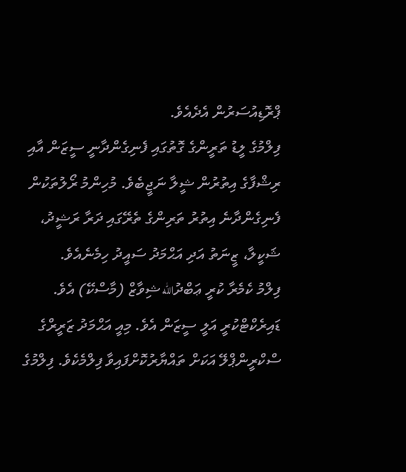ޕްރޮޑިއުސަރުން އެދެއެވެ.
ފިލްމުގެ ލީޑު ތަރީންގެ ގޮތުގައި ފެނިގެންދާނީ ސީޒަން އާއި ރިޝްފާގެ އިތުރުން ޝީލާ ނަޖީބެވެ. މުހިންމު ރޯލުތަކުން ފެނިގެންދާނެ އިތުރު ތަރިންގެ ތެރޭގައި ދަރާ ރަޝީދު، ޝަކީލާ، ޒީނަތު އަދި އަޙްމަދު ސައީދު ހިމެނެއެވެ.
ފިލްމު ކެމެރާ ކުރީ ޢަބްދުالله ޝިވާޒް (މާސްކޭ) އެވެ. ޑައިރެކްޓްކުރީ އަލީ ސީޒަން އެވެ. މިއީ އަޙްމަދު ޒަރީރްގެ ސްކްރީންޕްލޭ އަކަށް ތައްޔާރުކޮށްފައިވާ ފިލްމެކެވެ. ފިލްމުގެ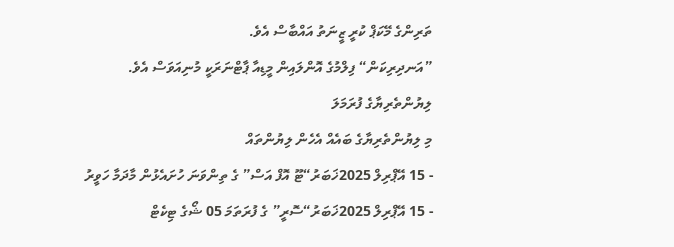ތަރިންގެ މޭކަޕް ކުރީ ޒީނަތު އައްބާސް އެވެ.
”އަނދިރިކަން“ ފިލްމުގެ އޮންލައިން މީޑިއާ ޕާޓްނަރަކީ މުނިއަވަސް އެވެ.
ލިޔުންތެރިޔާގެ ފުރަމަލަ
މި ލިޔުންތެރިޔާގެ ބައެއް އެހެން ލިޔުންތައް
- 15 އޭޕްރިލް 2025ޚަބަރު“ޓޫ އޮފް އަސް” ގެ ތިންވަނަ ހުށައެޅުން މާދަމާ ހަވީރު
- 15 އޭޕްރިލް 2025ޚަބަރު“ސޮރީ” ގެ ފުރަތަމަ 05 ޝޯގެ ޓިކެޓް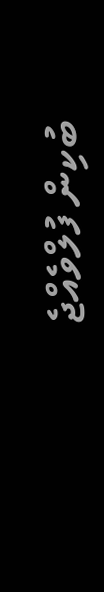ބުކިން ފުލްވެއްޖެ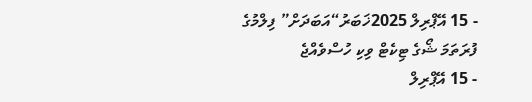- 15 އޭޕްރިލް 2025ޚަބަރު“އަބަދަށް” ފިލްމުގެ ފުރަތަމަ ޝޯގެ ޓިކެޓް ވިކި ހުސްވެއްޖެ
- 15 އޭޕްރިލް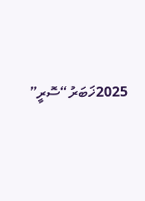2025ޚަބަރު“ސޮރީ”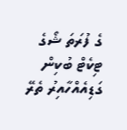ގެ ފުރަތަ ޝޯގެ ޓިކެޓް ބުކިން ގަޑިއެއްހާއިރު ތެރޭ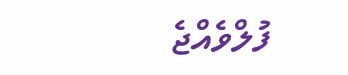ފުލްވެއްޖެ